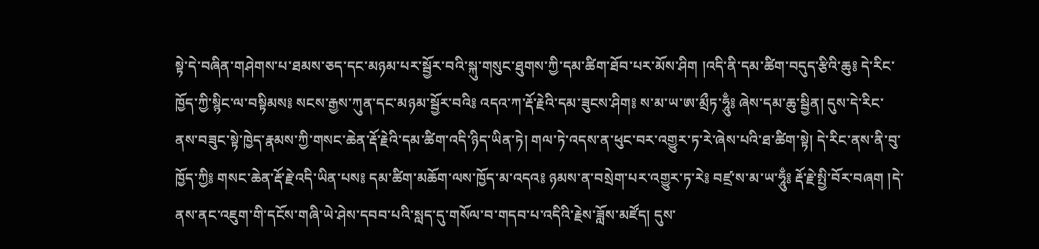སྟེ་དེ་བཞིན་གཤེགས་པ་ཐམས་ཅད་དང་མཉམ་པར་སྦྱོར་བའི་སྐུ་གསུང་ཐུགས་ཀྱི་དམ་ཚིག་ཐོབ་པར་མོས་ཤིག །འདི་ནི་དམ་ཚིག་བདུད་རྩིའི་ཆུ༔ དེ་རིང་ཁྱོད་ཀྱི་སྙིང་ལ་བསྟིམས༔ སངས་རྒྱས་ཀུན་དང་མཉམ་སྦྱོར་བའི༔ འདའ་ཀ་རྡོ་རྗེའི་དམ་ཟུངས་ཤིག༔ ས་མ་ཡ་ཨ་མྲྀཏ་ཧཱུྃ༔ ཞེས་དམ་ཆུ་སྦྱིན། དུས་དེ་རིང་ནས་བཟུང་སྟེ་ཁྱེད་རྣམས་ཀྱི་གསང་ཆེན་རྡོ་རྗེའི་དམ་ཚིག་འདི་ཉིད་ཡིན་ཏེ། གལ་ཏེ་འདས་ན་ཕུང་བར་འགྱུར་ཏ་རེ་ཞེས་པའི་ཐ་ཚིག་སྟེ། དེ་རིང་ནས་ནི་བུ་ཁྱོད་ཀྱི༔ གསང་ཆེན་རྡོ་རྗེ་འདི་ཡིན་པས༔ དམ་ཚིག་མཆོག་ལས་ཁྱོད་མ་འདའ༔ ཉམས་ན་བསྲེག་པར་འགྱུར་ཏ་རེ༔ བཛྲ་ས་མ་ཡ་ཧཱུྃ༔ རྡོ་རྗེ་སྤྱི་བོར་བཞག །དེ་ནས་ནང་འཇུག་གི་དངོས་གཞི་ཡེ་ཤེས་དབབ་པའི་སླད་དུ་གསོལ་བ་གདབ་པ་འདིའི་རྗེས་ཟློས་མཛོད། དུས་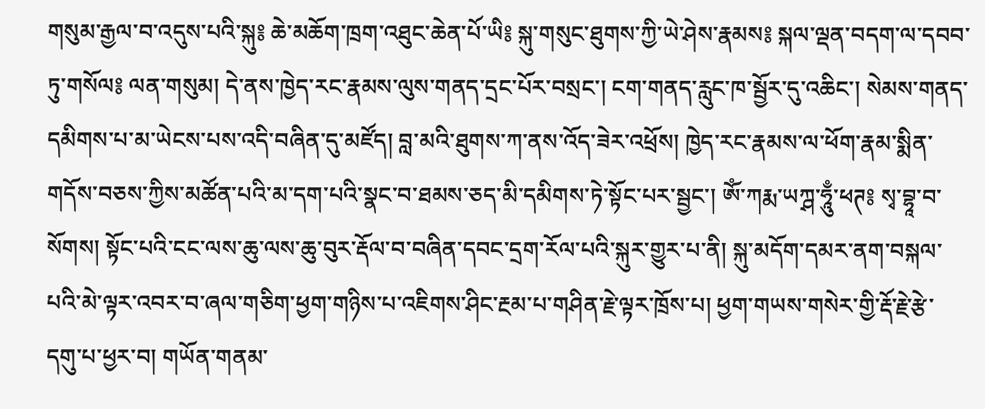གསུམ་རྒྱལ་བ་འདུས་པའི་སྐུ༔ ཆེ་མཆོག་ཁྲག་འཐུང་ཆེན་པོ་ཡི༔ སྐུ་གསུང་ཐུགས་ཀྱི་ཡེ་ཤེས་རྣམས༔ སྐལ་ལྡན་བདག་ལ་དབབ་ཏུ་གསོལ༔ ལན་གསུམ། དེ་ནས་ཁྱེད་རང་རྣམས་ལུས་གནད་དྲང་པོར་བསྲང་། ངག་གནད་རླུང་ཁ་སྦྱོར་དུ་འཆིང་། སེམས་གནད་དམིགས་པ་མ་ཡེངས་པས་འདི་བཞིན་དུ་མཛོད། བླ་མའི་ཐུགས་ཀ་ནས་འོད་ཟེར་འཕྲོས། ཁྱེད་རང་རྣམས་ལ་ཕོག་རྣམ་སྨིན་གདོས་བཅས་ཀྱིས་མཚོན་པའི་མ་དག་པའི་སྣང་བ་ཐམས་ཅད་མི་དམིགས་ཏེ་སྟོང་པར་སྦྱང་། ཨོཾ་ཀརྨ་ཡཀྴ་ཧཱུྃ་ཕཊ༔ སྭ་བྷཱ་བ་སོགས། སྟོང་པའི་ངང་ལས་ཆུ་ལས་ཆུ་བུར་རྡོལ་བ་བཞིན་དབང་དྲག་རོལ་པའི་སྐུར་གྱུར་པ་ནི། སྐུ་མདོག་དམར་ནག་བསྐལ་པའི་མེ་ལྟར་འབར་བ་ཞལ་གཅིག་ཕྱག་གཉིས་པ་འཇིགས་ཤིང་རྔམ་པ་གཤིན་རྗེ་ལྟར་ཁྲོས་པ། ཕྱག་གཡས་གསེར་གྱི་རྡོ་རྗེ་རྩེ་དགུ་པ་ཕྱར་བ། གཡོན་གནམ་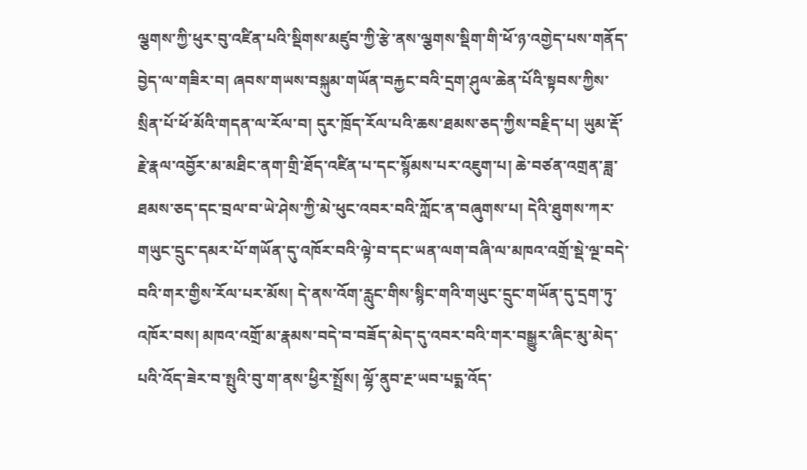ལྕགས་ཀྱི་ཕུར་བུ་འཛིན་པའི་སྡིགས་མཛུབ་ཀྱི་རྩེ་ནས་ལྕགས་སྡིག་གི་ཕོ་ཉ་འགྱེད་པས་གནོད་བྱེད་ལ་གཟིར་བ། ཞབས་གཡས་བསྐུམ་གཡོན་བརྐྱང་བའི་དྲག་ཤུལ་ཆེན་པོའི་སྟབས་ཀྱིས་སྲིན་པོ་ཕོ་མོའི་གདན་ལ་རོལ་བ། དུར་ཁྲོད་རོལ་པའི་ཆས་ཐམས་ཅད་ཀྱིས་བརྗིད་པ། ཡུམ་རྡོ་རྗེ་རྣལ་འབྱོར་མ་མཐིང་ནག་གྲི་ཐོད་འཛིན་པ་དང་སྙོམས་པར་འཇུག་པ། ཆེ་བཙན་འགྲན་ཟླ་ཐམས་ཅད་དང་བྲལ་བ་ཡེ་ཤེས་ཀྱི་མེ་ཕུང་འབར་བའི་ཀློང་ན་བཞུགས་པ། དེའི་ཐུགས་ཀར་གཡུང་དྲུང་དམར་པོ་གཡོན་དུ་འཁོར་བའི་ལྟེ་བ་དང་ཡན་ལག་བཞི་ལ་མཁའ་འགྲོ་སྡེ་ལྔ་བདེ་བའི་གར་གྱིས་རོལ་པར་མོས། དེ་ནས་འོག་རླུང་གིས་སྙིང་གའི་གཡུང་དྲུང་གཡོན་དུ་དྲག་ཏུ་འཁོར་བས། མཁའ་འགྲོ་མ་རྣམས་བདེ་བ་བཟོད་མེད་དུ་འབར་བའི་གར་བསྒྱུར་ཞིང་མུ་མེད་པའི་འོད་ཟེར་བ་སྤུའི་བུ་ག་ནས་ཕྱིར་སྤྲོས། ལྷོ་ནུབ་རྔ་ཡབ་པདྨ་འོད་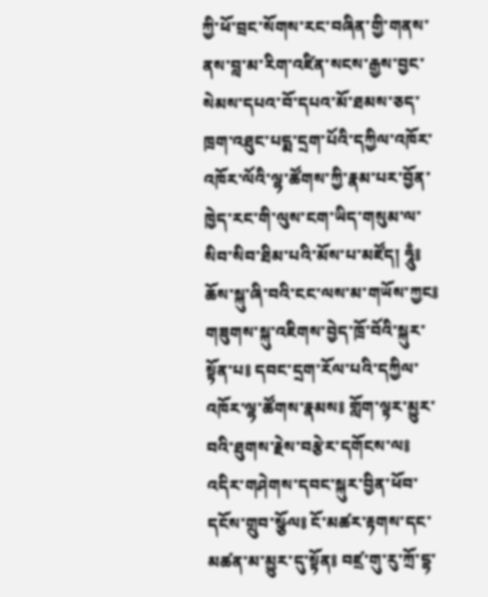ཀྱི་ཕོ་བྲང་སོགས་རང་བཞིན་གྱི་གནས་ནས་བླ་མ་རིག་འཛིན་སངས་རྒྱས་བྱང་སེམས་དཔའ་བོ་དཔའ་མོ་ཐམས་ཅད་ཁྲག་འཐུང་པདྨ་དྲག་པོའི་དཀྱིལ་འཁོར་འཁོར་ལོའི་ལྷ་ཚོགས་ཀྱི་རྣམ་པར་བྱོན་ཁྱེད་རང་གི་ལུས་ངག་ཡིད་གསུམ་ལ་སིབ་སིབ་ཐིམ་པའི་མོས་པ་མཛོད། ཧཱུྃ༔ ཆོས་སྐུ་ཞི་བའི་ངང་ལས་མ་གཡོས་ཀྱང༔ གཟུགས་སྐུ་འཇིགས་བྱེད་ཁྲོ་བོའི་སྐུར་སྟོན་པ༔ དབང་དྲག་རོལ་པའི་དཀྱིལ་འཁོར་ལྷ་ཚོགས་རྣམས༔ གློག་ལྟར་མྱུར་བའི་ཐུགས་རྗེས་བརྩེར་དགོངས་ལ༔ འདིར་གཤེགས་དབང་སྐུར་བྱིན་ཕོབ་དངོས་གྲུབ་སྩོལ༔ ངོ་མཚར་རྟགས་དང་མཚན་མ་མྱུར་དུ་སྟོན༔ བཛྲ་གུ་རུ་ཀྲོ་དྷ་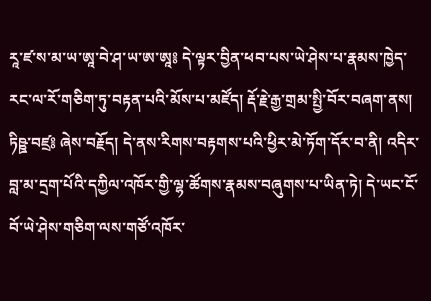རཱ་ཛ་ས་མ་ཡ་ཨཱ་བེ་ཤ་ཡ་ཨ་ཨཱ༔ དེ་ལྟར་བྱིན་ཕབ་པས་ཡེ་ཤེས་པ་རྣམས་ཁྱེད་རང་ལ་རོ་གཅིག་ཏུ་བརྟན་པའི་མོས་པ་མཛོད། རྡོ་རྗེ་རྒྱ་གྲམ་སྤྱི་བོར་བཞག་ནས། ཏིཥྛ་བཛྲ༔ ཞེས་བརྗོད། དེ་ནས་རིགས་བརྟགས་པའི་ཕྱིར་མེ་ཏོག་དོར་བ་ནི། འདིར་བླ་མ་དྲག་པོའི་དཀྱིལ་འཁོར་གྱི་ལྷ་ཚོགས་རྣམས་བཞུགས་པ་ཡིན་ཏེ། དེ་ཡང་ངོ་བོ་ཡེ་ཤེས་གཅིག་ལས་གཙོ་འཁོར་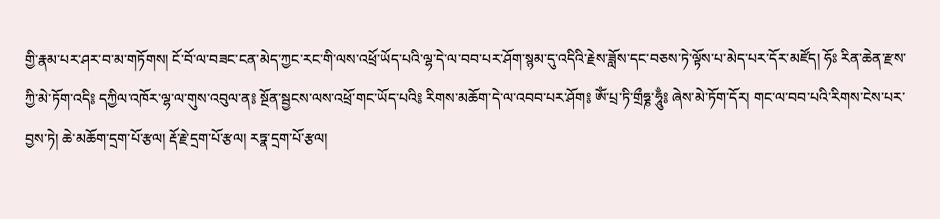གྱི་རྣམ་པར་ཤར་བ་མ་གཏོགས། ངོ་བོ་ལ་བཟང་ངན་མེད་ཀྱང་རང་གི་ལས་འཕྲོ་ཡོད་པའི་ལྷ་དེ་ལ་བབ་པར་ཤོག་སྙམ་དུ་འདིའི་རྗེས་ཟློས་དང་བཅས་ཏེ་ལྟོས་པ་མེད་པར་དོར་མཛོད། ཧོཿ རིན་ཆེན་རྫས་ཀྱི་མེ་ཏོག་འདི༔ དཀྱིལ་འཁོར་ལྷ་ལ་གུས་འབུལ་ན༔ སྔོན་སྦྱངས་ལས་འཕྲོ་གང་ཡོད་པའི༔ རིགས་མཆོག་དེ་ལ་འབབ་པར་ཤོག༔ ཨོཾ་པྲ་ཏི་གྲྀཧྞ་ཧཱུྃ༔ ཞེས་མེ་ཏོག་དོར། གང་ལ་བབ་པའི་རིགས་ངེས་པར་བྱས་ཏེ། ཆེ་མཆོག་དྲག་པོ་རྩལ། རྡོ་རྗེ་དྲག་པོ་རྩལ། རཏྣ་དྲག་པོ་རྩལ།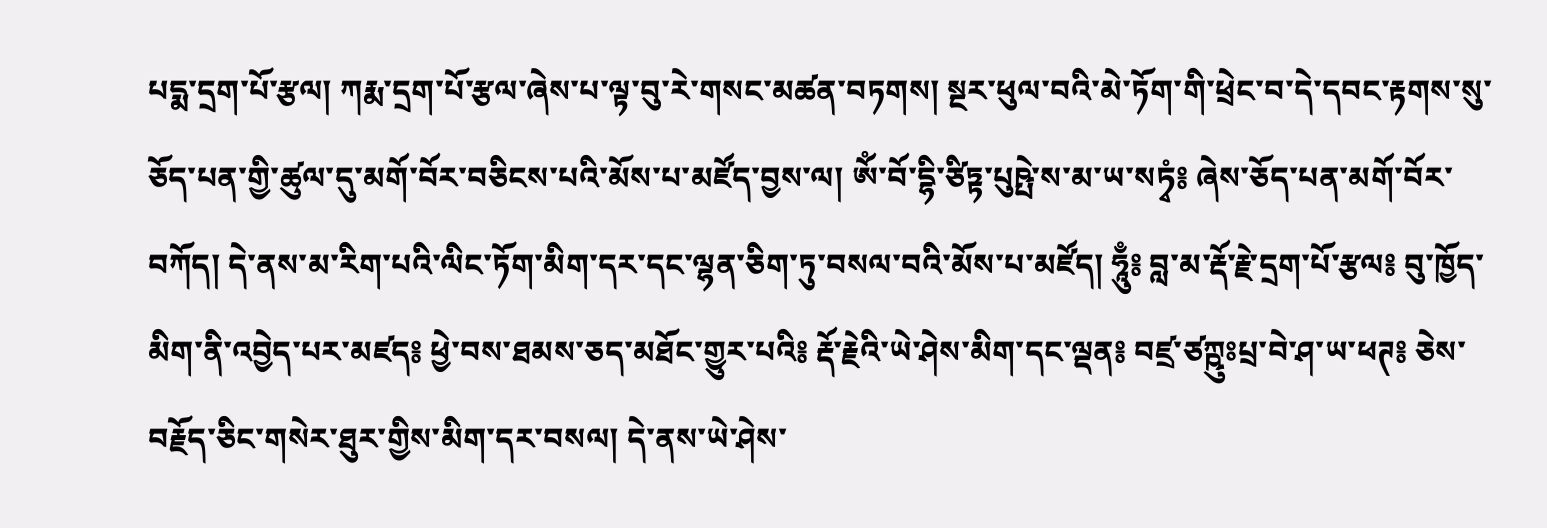པདྨ་དྲག་པོ་རྩལ། ཀརྨ་དྲག་པོ་རྩལ་ཞེས་པ་ལྟ་བུ་རེ་གསང་མཚན་བཏགས། སྔར་ཕུལ་བའི་མེ་ཏོག་གི་ཕྲེང་བ་དེ་དབང་རྟགས་སུ་ཅོད་པན་གྱི་ཚུལ་དུ་མགོ་བོར་བཅིངས་པའི་མོས་པ་མཛོད་བྱས་ལ། ཨོཾ་བོ་དྷི་ཙིཏྟ་པུཥྤེ་ས་མ་ཡ་སཏྭཾ༔ ཞེས་ཅོད་པན་མགོ་བོར་བཀོད། དེ་ནས་མ་རིག་པའི་ལིང་ཏོག་མིག་དར་དང་ལྷན་ཅིག་ཏུ་བསལ་བའི་མོས་པ་མཛོད། ཧཱུྃ༔ བླ་མ་རྡོ་རྗེ་དྲག་པོ་རྩལ༔ བུ་ཁྱོད་མིག་ནི་འབྱེད་པར་མཛད༔ ཕྱེ་བས་ཐམས་ཅད་མཐོང་གྱུར་པའི༔ རྡོ་རྗེའི་ཡེ་ཤེས་མིག་དང་ལྡན༔ བཛྲ་ཙཀྵུཿཔྲ་བེ་ཤ་ཡ་ཕཊ༔ ཅེས་བརྗོད་ཅིང་གསེར་ཐུར་གྱིས་མིག་དར་བསལ། དེ་ནས་ཡེ་ཤེས་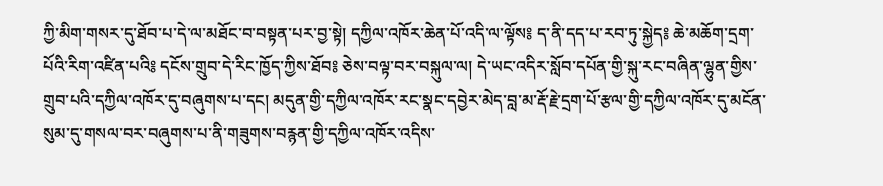ཀྱི་མིག་གསར་དུ་ཐོབ་པ་དེ་ལ་མཐོང་བ་བསྟན་པར་བྱ་སྟེ། དཀྱིལ་འཁོར་ཆེན་པོ་འདི་ལ་ལྟོས༔ ད་ནི་དད་པ་རབ་ཏུ་སྐྱེད༔ ཆེ་མཆོག་དྲག་པོའི་རིག་འཛིན་པའི༔ དངོས་གྲུབ་དེ་རིང་ཁྱོད་ཀྱིས་ཐོབ༔ ཅེས་བལྟ་བར་བསྐུལ་ལ། དེ་ཡང་འདིར་སློབ་དཔོན་གྱི་སྐུ་རང་བཞིན་ལྷུན་གྱིས་གྲུབ་པའི་དཀྱིལ་འཁོར་དུ་བཞུགས་པ་དང། མདུན་གྱི་དཀྱིལ་འཁོར་རང་སྣང་དབྱེར་མེད་བླ་མ་རྡོ་རྗེ་དྲག་པོ་རྩལ་གྱི་དཀྱིལ་འཁོར་དུ་མངོན་སུམ་དུ་གསལ་བར་བཞུགས་པ་ནི་གཟུགས་བརྙན་གྱི་དཀྱིལ་འཁོར་འདིས་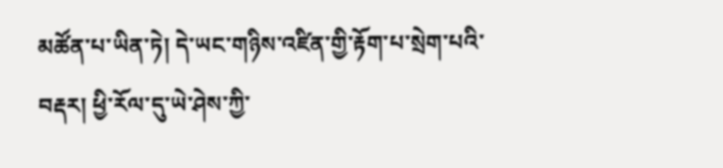མཚོན་པ་ཡིན་ཏེ། དེ་ཡང་གཉིས་འཛིན་གྱི་རྟོག་པ་སྲེག་པའི་བརྡར། ཕྱི་རོལ་དུ་ཡེ་ཤེས་ཀྱི་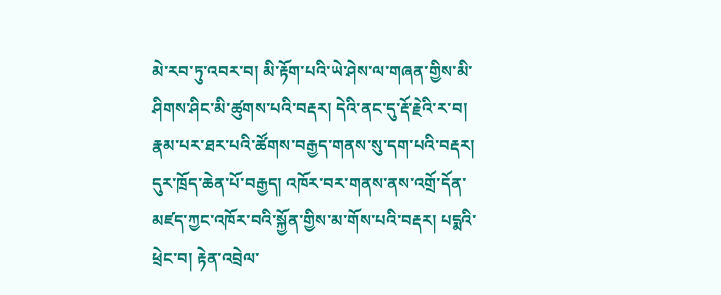མེ་རབ་ཏུ་འབར་བ། མི་རྟོག་པའི་ཡེ་ཤེས་ལ་གཞན་གྱིས་མི་ཤིགས་ཤིང་མི་ཚུགས་པའི་བརྡར། དེའི་ནང་དུ་རྡོ་རྗེའི་ར་བ། རྣམ་པར་ཐར་པའི་ཚོགས་བརྒྱད་གནས་སུ་དག་པའི་བརྡར། དུར་ཁྲོད་ཆེན་པོ་བརྒྱད། འཁོར་བར་གནས་ནས་འགྲོ་དོན་མཛད་ཀྱང་འཁོར་བའི་སྐྱོན་གྱིས་མ་གོས་པའི་བརྡར། པདྨའི་ཕྲེང་བ། རྟེན་འབྲེལ་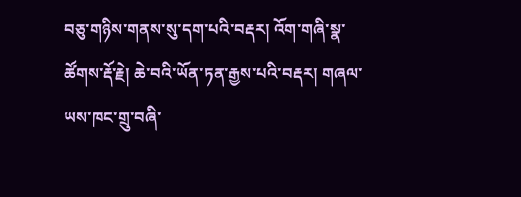བཅུ་གཉིས་གནས་སུ་དག་པའི་བརྡར། འོག་གཞི་སྣ་ཚོགས་རྡོ་རྗེ། ཆེ་བའི་ཡོན་ཏན་རྒྱས་པའི་བརྡར། གཞལ་ཡས་ཁང་གྲུ་བཞི་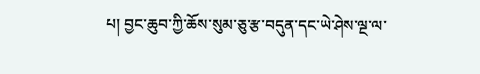པ། བྱང་ཆུབ་ཀྱི་ཆོས་སུམ་ཅུ་རྩ་བདུན་དང་ཡེ་ཤེས་ལྔ་ལ་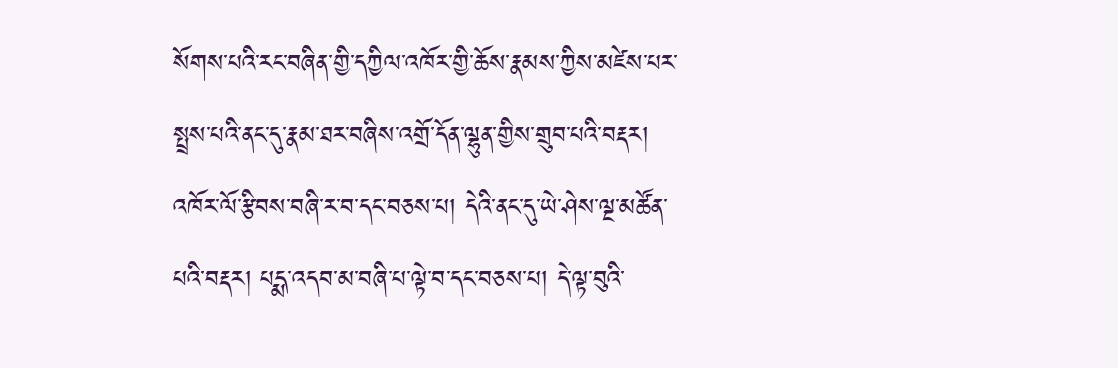སོགས་པའི་རང་བཞིན་གྱི་དཀྱིལ་འཁོར་གྱི་ཆོས་རྣམས་ཀྱིས་མཛེས་པར་སྤྲས་པའི་ནང་དུ་རྣམ་ཐར་བཞིས་འགྲོ་དོན་ལྷུན་གྱིས་གྲུབ་པའི་བརྡར། འཁོར་ལོ་རྩིབས་བཞི་ར་བ་དང་བཅས་པ། དེའི་ནང་དུ་ཡེ་ཤེས་ལྔ་མཚོན་པའི་བརྡར། པདྨ་འདབ་མ་བཞི་པ་ལྟེ་བ་དང་བཅས་པ། དེ་ལྟ་བུའི་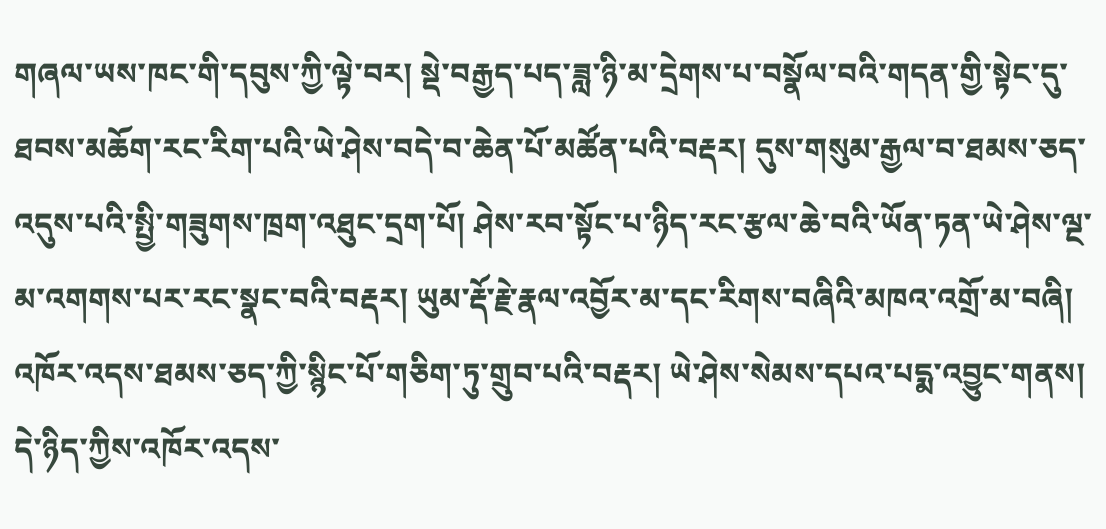གཞལ་ཡས་ཁང་གི་དབུས་ཀྱི་ལྟེ་བར། སྡེ་བརྒྱད་པད་ཟླ་ཉི་མ་དྲེགས་པ་བསྣོལ་བའི་གདན་གྱི་སྟེང་དུ་ཐབས་མཆོག་རང་རིག་པའི་ཡེ་ཤེས་བདེ་བ་ཆེན་པོ་མཚོན་པའི་བརྡར། དུས་གསུམ་རྒྱལ་བ་ཐམས་ཅད་འདུས་པའི་སྤྱི་གཟུགས་ཁྲག་འཐུང་དྲག་པོ། ཤེས་རབ་སྟོང་པ་ཉིད་རང་རྩལ་ཆེ་བའི་ཡོན་ཏན་ཡེ་ཤེས་ལྔ་མ་འགགས་པར་རང་སྣང་བའི་བརྡར། ཡུམ་རྡོ་རྗེ་རྣལ་འབྱོར་མ་དང་རིགས་བཞིའི་མཁའ་འགྲོ་མ་བཞི། འཁོར་འདས་ཐམས་ཅད་ཀྱི་སྙིང་པོ་གཅིག་ཏུ་གྲུབ་པའི་བརྡར། ཡེ་ཤེས་སེམས་དཔའ་པདྨ་འབྱུང་གནས། དེ་ཉིད་ཀྱིས་འཁོར་འདས་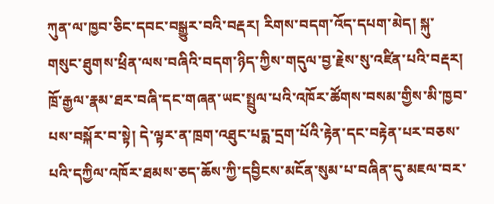ཀུན་ལ་ཁྱབ་ཅིང་དབང་བསྒྱུར་བའི་བརྡར། རིགས་བདག་འོད་དཔག་མེད། སྐུ་གསུང་ཐུགས་ཕྲིན་ལས་བཞིའི་བདག་ཉིད་ཀྱིས་གདུལ་བྱ་རྗེས་སུ་འཛིན་པའི་བརྡར། ཁྲོ་རྒྱལ་རྣམ་ཐར་བཞི་དང་གཞན་ཡང་སྤྲུལ་པའི་འཁོར་ཚོགས་བསམ་གྱིས་མི་ཁྱབ་པས་བསྐོར་བ་སྟེ། དེ་ལྟར་ན་ཁྲག་འཐུང་པདྨ་དྲག་པོའི་རྟེན་དང་བརྟེན་པར་བཅས་པའི་དཀྱིལ་འཁོར་ཐམས་ཅད་ཆོས་ཀྱི་དབྱིངས་མངོན་སུམ་པ་བཞིན་དུ་མཇལ་བར་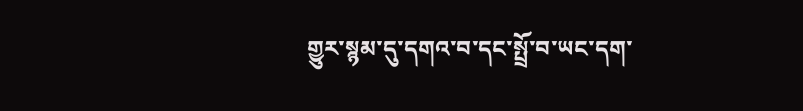གྱུར་སྙམ་དུ་དགའ་བ་དང་སྤྲོ་བ་ཡང་དག་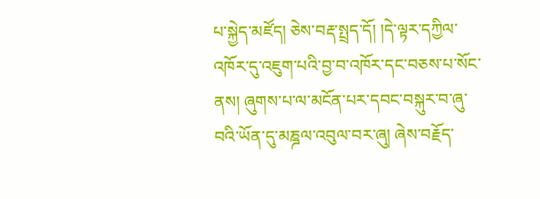པ་སྐྱེད་མཛོད། ཅེས་བརྡ་སྤྲད་དོ། །དེ་ལྟར་དཀྱིལ་འཁོར་དུ་འཇུག་པའི་བྱ་བ་འཁོར་དང་བཅས་པ་སོང་ནས། ཞུགས་པ་ལ་མངོན་པར་དབང་བསྐུར་བ་ཞུ་བའི་ཡོན་དུ་མཎྜལ་འབུལ་བར་ཞུ། ཞེས་བརྗོད་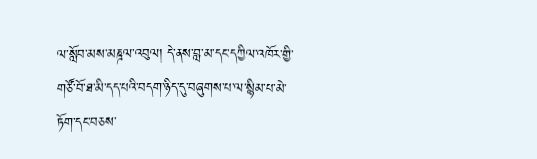ལ་སློབ་མས་མཎྜལ་འབུལ། དེ་ནས་བླ་མ་དང་དཀྱིལ་འཁོར་གྱི་གཙོ་བོ་ཐ་མི་དད་པའི་བདག་ཉིད་དུ་བཞུགས་པ་ལ་སྙིམ་པ་མེ་ཏོག་དང་བཅས་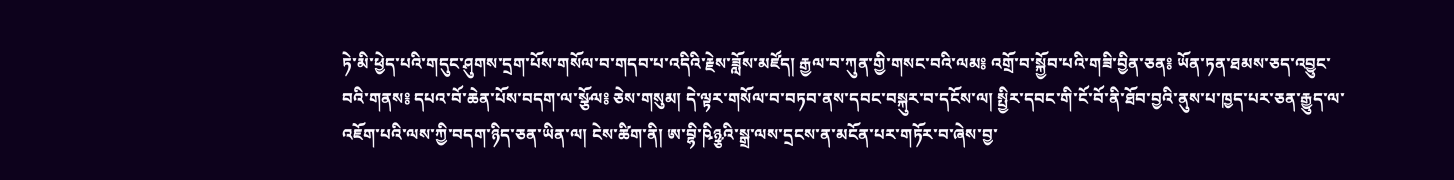ཏེ་མི་ཕྱེད་པའི་གདུང་ཤུགས་དྲག་པོས་གསོལ་བ་གདབ་པ་འདིའི་རྗེས་ཟློས་མཛོད། རྒྱལ་བ་ཀུན་གྱི་གསང་བའི་ལམ༔ འགྲོ་བ་སྐྱོབ་པའི་གཟི་བྱིན་ཅན༔ ཡོན་ཏན་ཐམས་ཅད་འབྱུང་བའི་གནས༔ དཔའ་བོ་ཆེན་པོས་བདག་ལ་སྩོལ༔ ཅེས་གསུམ། དེ་ལྟར་གསོལ་བ་བཏབ་ནས་དབང་བསྐུར་བ་དངོས་ལ། སྤྱིར་དབང་གི་ངོ་བོ་ནི་ཐོབ་བྱའི་ནུས་པ་ཁྱད་པར་ཅན་རྒྱུད་ལ་འཇོག་པའི་ལས་ཀྱི་བདག་ཉིད་ཅན་ཡིན་ལ། ངེས་ཚིག་ནི། ཨ་བྷི་ཥིཉྩའི་སྒྲ་ལས་དྲངས་ན་མངོན་པར་གཏོར་བ་ཞེས་བྱ་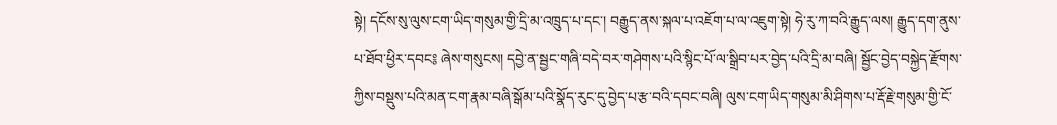སྟེ། དངོས་སུ་ལུས་ངག་ཡིད་གསུམ་གྱི་དྲི་མ་འཁྲུད་པ་དང་། བརྒྱུད་ནས་སྐལ་པ་འཇོག་པ་ལ་འཇུག་སྟེ། ཧེ་རུ་ཀ་བའི་རྒྱུད་ལས། རྒྱུད་དག་ནུས་པ་ཐོབ་ཕྱིར་དབང༔ ཞེས་གསུངས། དབྱེ་ན་སྦྱང་གཞི་བདེ་བར་གཤེགས་པའི་སྙིང་པོ་ལ་སྒྲིབ་པར་བྱེད་པའི་དྲི་མ་བཞི། སྦྱོང་བྱེད་བསྐྱེད་རྫོགས་ཀྱིས་བསྡུས་པའི་མན་ངག་རྣམ་བཞི་སྒོམ་པའི་སྣོད་རུང་དུ་བྱེད་པ་རྩ་བའི་དབང་བཞི། ལུས་ངག་ཡིད་གསུམ་མི་ཤིགས་པ་རྡོ་རྗེ་གསུམ་གྱི་ངོ་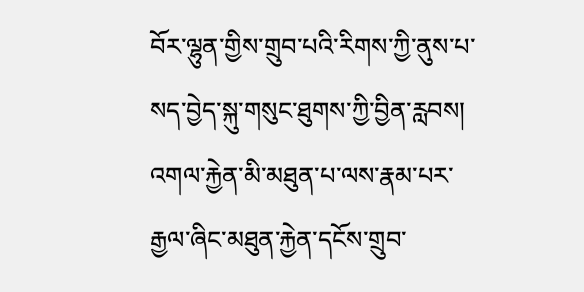བོར་ལྷུན་གྱིས་གྲུབ་པའི་རིགས་ཀྱི་ནུས་པ་སད་བྱེད་སྐུ་གསུང་ཐུགས་ཀྱི་བྱིན་རླབས། འགལ་རྐྱེན་མི་མཐུན་པ་ལས་རྣམ་པར་རྒྱལ་ཞིང་མཐུན་རྐྱེན་དངོས་གྲུབ་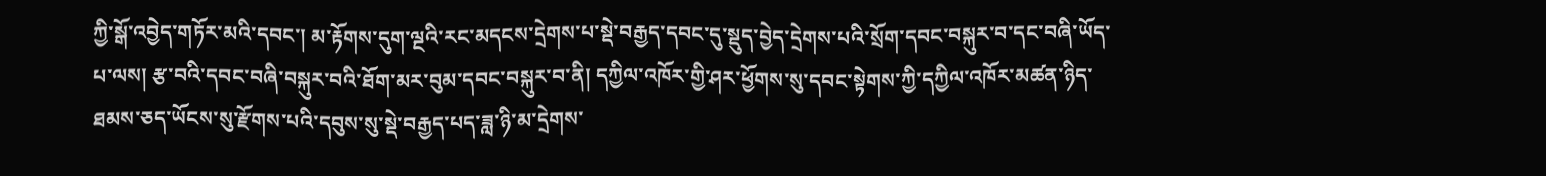ཀྱི་སྒོ་འབྱེད་གཏོར་མའི་དབང་། མ་རྟོགས་དུག་ལྔའི་རང་མདངས་དྲེགས་པ་སྡེ་བརྒྱད་དབང་དུ་སྡུད་བྱེད་དྲེགས་པའི་སྲོག་དབང་བསྐུར་བ་དང་བཞི་ཡོད་པ་ལས། རྩ་བའི་དབང་བཞི་བསྐུར་བའི་ཐོག་མར་བུམ་དབང་བསྐུར་བ་ནི། དཀྱིལ་འཁོར་གྱི་ཤར་ཕྱོགས་སུ་དབང་སྟེགས་ཀྱི་དཀྱིལ་འཁོར་མཚན་ཉིད་ཐམས་ཅད་ཡོངས་སུ་རྫོགས་པའི་དབུས་སུ་སྡེ་བརྒྱད་པད་ཟླ་ཉི་མ་དྲེགས་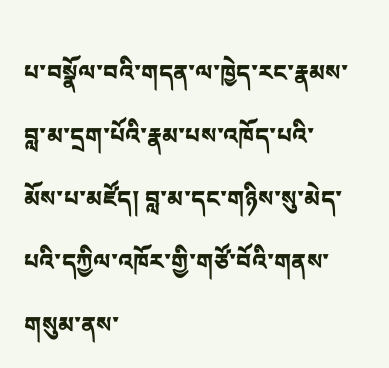པ་བསྣོལ་བའི་གདན་ལ་ཁྱེད་རང་རྣམས་བླ་མ་དྲག་པོའི་རྣམ་པས་འཁོད་པའི་མོས་པ་མཛོད། བླ་མ་དང་གཉིས་སུ་མེད་པའི་དཀྱིལ་འཁོར་གྱི་གཙོ་བོའི་གནས་གསུམ་ནས་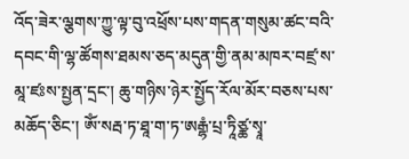འོད་ཟེར་ལྕགས་ཀྱུ་ལྟ་བུ་འཕྲོས་པས་གདན་གསུམ་ཚང་བའི་དབང་གི་ལྷ་ཚོགས་ཐམས་ཅད་མདུན་གྱི་ནམ་མཁར་བཛྲ་ས་མཱ་ཛཿས་སྤྱན་དྲང་། ཆུ་གཉིས་ཉེར་སྤྱོད་རོལ་མོར་བཅས་པས་མཆོད་ཅིང་། ཨོཾ་སརྦ་ཏ་ཐཱ་ག་ཏ་ཨརྒྷཾ་པྲ་ཏཱིཙྪ་སྭཱ་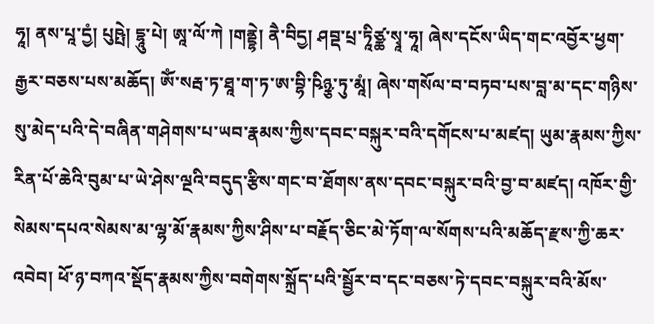ཧཱ། ནས་པཱ་དྱཾ། པུཥྤེ། དྷཱུ་པེ། ཨཱ་ལོ་ཀེ །གནྡྷེ། ནཻ་བིདྱ། ཤབྡ་པྲ་ཏཱིཙྪ་སྭཱ་ཧཱ། ཞེས་དངོས་ཡིད་གང་འབྱོར་ཕྱག་རྒྱར་བཅས་པས་མཆོད། ཨོཾ་སརྦ་ཏ་ཐཱ་ག་ཏ་ཨ་བྷི་ཥིཉྩ་ཏུ་མཱཾ། ཞེས་གསོལ་བ་བཏབ་པས་བླ་མ་དང་གཉིས་སུ་མེད་པའི་དེ་བཞིན་གཤེགས་པ་ཡབ་རྣམས་ཀྱིས་དབང་བསྐུར་བའི་དགོངས་པ་མཛད། ཡུམ་རྣམས་ཀྱིས་རིན་པོ་ཆེའི་བུམ་པ་ཡེ་ཤེས་ལྔའི་བདུད་རྩིས་གང་བ་ཐོགས་ནས་དབང་བསྐུར་བའི་བྱ་བ་མཛད། འཁོར་གྱི་སེམས་དཔའ་སེམས་མ་ལྷ་མོ་རྣམས་ཀྱིས་ཤིས་པ་བརྗོད་ཅིང་མེ་ཏོག་ལ་སོགས་པའི་མཆོད་རྫས་ཀྱི་ཆར་འབེབ། ཕོ་ཉ་བཀའ་སྡོད་རྣམས་ཀྱིས་བགེགས་སྐྲོད་པའི་སྦྱོར་བ་དང་བཅས་ཏེ་དབང་བསྐུར་བའི་མོས་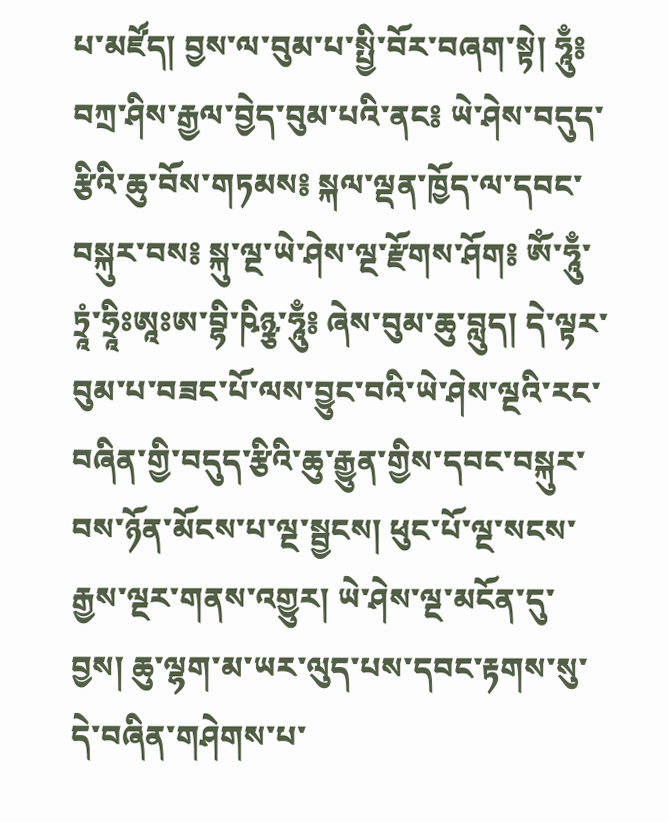པ་མཛོད། བྱས་ལ་བུམ་པ་སྤྱི་བོར་བཞག་སྟེ། ཧཱུྃ༔ བཀྲ་ཤིས་རྒྱལ་བྱེད་བུམ་པའི་ནང༔ ཡེ་ཤེས་བདུད་རྩིའི་ཆུ་བོས་གཏམས༔ སྐལ་ལྡན་ཁྱོད་ལ་དབང་བསྐུར་བས༔ སྐུ་ལྔ་ཡེ་ཤེས་ལྔ་རྫོགས་ཤོག༔ ཨོཾ་ཧཱུྃ་ཏྲཱཾ་ཧྲཱིཿཨཱཿཨ་བྷི་ཥིཉྩ་ཧཱུྃ༔ ཞེས་བུམ་ཆུ་བླུད། དེ་ལྟར་བུམ་པ་བཟང་པོ་ལས་བྱུང་བའི་ཡེ་ཤེས་ལྔའི་རང་བཞིན་གྱི་བདུད་རྩིའི་ཆུ་རྒྱུན་གྱིས་དབང་བསྐུར་བས་ཉོན་མོངས་པ་ལྔ་སྦྱངས། ཕུང་པོ་ལྔ་སངས་རྒྱས་ལྔར་གནས་འགྱུར། ཡེ་ཤེས་ལྔ་མངོན་དུ་བྱས། ཆུ་ལྷག་མ་ཡར་ལུད་པས་དབང་རྟགས་སུ་དེ་བཞིན་གཤེགས་པ་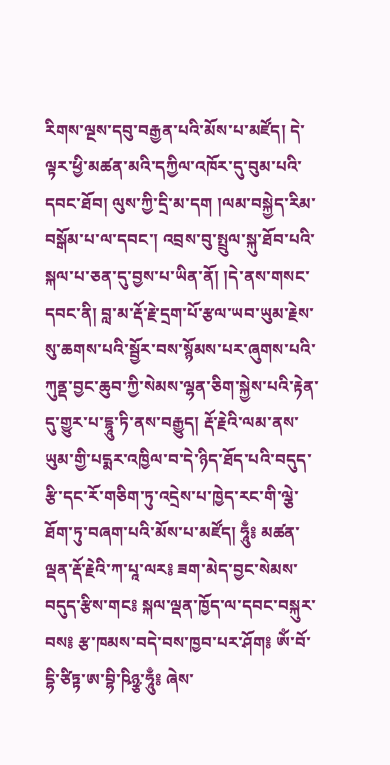རིགས་ལྔས་དབུ་བརྒྱན་པའི་མོས་པ་མཛོད། དེ་ལྟར་ཕྱི་མཚན་མའི་དཀྱིལ་འཁོར་དུ་བུམ་པའི་དབང་ཐོབ། ལུས་ཀྱི་དྲི་མ་དག །ལམ་བསྐྱེད་རིམ་བསྒོམ་པ་ལ་དབང་། འབྲས་བུ་སྤྲུལ་སྐུ་ཐོབ་པའི་སྐལ་པ་ཅན་དུ་བྱས་པ་ཡིན་ནོ། །དེ་ནས་གསང་དབང་ནི། བླ་མ་རྡོ་རྗེ་དྲག་པོ་རྩལ་ཡབ་ཡུམ་རྗེས་སུ་ཆགས་པའི་སྦྱོར་བས་སྙོམས་པར་ཞུགས་པའི་ཀུནྡ་བྱང་ཆུབ་ཀྱི་སེམས་ལྷན་ཅིག་སྐྱེས་པའི་རྟེན་དུ་གྱུར་པ་དྷཱུ་ཏི་ནས་བརྒྱུད། རྡོ་རྗེའི་ལམ་ནས་ཡུམ་གྱི་པདྨར་འཁྱིལ་བ་དེ་ཉིད་ཐོད་པའི་བདུད་རྩི་དང་རོ་གཅིག་ཏུ་འདྲེས་པ་ཁྱེད་རང་གི་ལྕེ་ཐོག་ཏུ་བཞག་པའི་མོས་པ་མཛོད། ཧཱུྃ༔ མཚན་ལྡན་རྡོ་རྗེའི་ཀ་པཱ་ལར༔ ཟག་མེད་བྱང་སེམས་བདུད་རྩིས་གང༔ སྐལ་ལྡན་ཁྱོད་ལ་དབང་བསྐུར་བས༔ རྩ་ཁམས་བདེ་བས་ཁྱབ་པར་ཤོག༔ ཨོཾ་བོ་དྷི་ཙིཏྟ་ཨ་བྷི་ཥིཉྩ་ཧཱུྃ༔ ཞེས་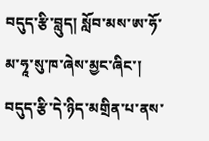བདུད་རྩི་བླུད། སློབ་མས་ཨ་ཧོ་མ་ཧཱ་སུ་ཁ་ཞེས་མྱང་ཞིང་། བདུད་རྩི་དེ་ཉིད་མགྲིན་པ་ནས་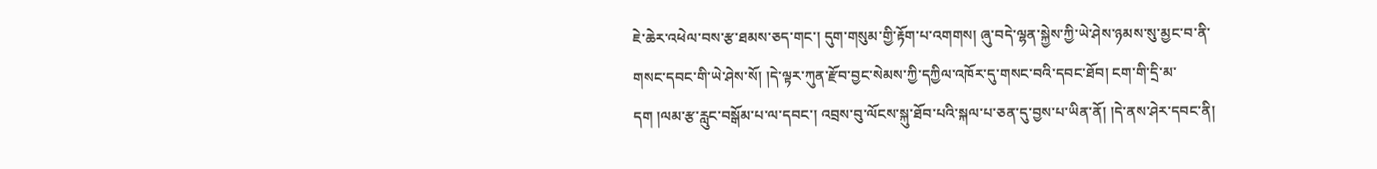ཇེ་ཆེར་འཕེལ་བས་རྩ་ཐམས་ཅད་གང་། དུག་གསུམ་གྱི་རྟོག་པ་འགགས། ཞུ་བདེ་ལྷན་སྐྱེས་ཀྱི་ཡེ་ཤེས་ཉམས་སུ་མྱང་བ་ནི་གསང་དབང་གི་ཡེ་ཤེས་སོ། །དེ་ལྟར་ཀུན་རྫོབ་བྱང་སེམས་ཀྱི་དཀྱིལ་འཁོར་དུ་གསང་བའི་དབང་ཐོབ། ངག་གི་དྲི་མ་དག །ལམ་རྩ་རླུང་བསྒོམ་པ་ལ་དབང་། འབྲས་བུ་ལོངས་སྐུ་ཐོབ་པའི་སྐལ་པ་ཅན་དུ་བྱས་པ་ཡིན་ནོ། །དེ་ནས་ཤེར་དབང་ནི།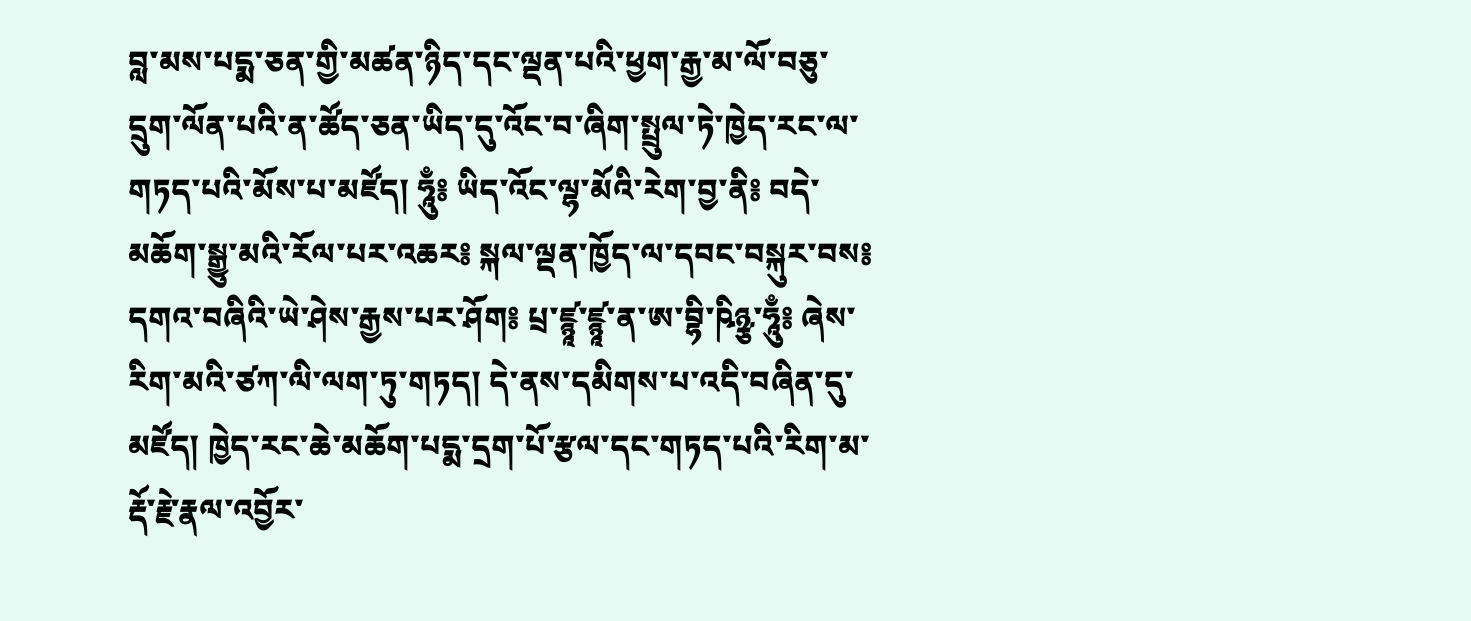བླ་མས་པདྨ་ཅན་གྱི་མཚན་ཉིད་དང་ལྡན་པའི་ཕྱག་རྒྱ་མ་ལོ་བཅུ་དྲུག་ལོན་པའི་ན་ཚོད་ཅན་ཡིད་དུ་འོང་བ་ཞིག་སྤྲུལ་ཏེ་ཁྱེད་རང་ལ་གཏད་པའི་མོས་པ་མཛོད། ཧཱུྃ༔ ཡིད་འོང་ལྷ་མོའི་རེག་བྱ་ནི༔ བདེ་མཆོག་སྒྱུ་མའི་རོལ་པར་འཆར༔ སྐལ་ལྡན་ཁྱོད་ལ་དབང་བསྐུར་བས༔ དགའ་བཞིའི་ཡེ་ཤེས་རྒྱས་པར་ཤོག༔ པྲ་ཛྙཱ་ཛྙཱ་ན་ཨ་བྷི་ཥིཉྩ་ཧཱུྃ༔ ཞེས་རིག་མའི་ཙཀ་ལི་ལག་ཏུ་གཏད། དེ་ནས་དམིགས་པ་འདི་བཞིན་དུ་མཛོད། ཁྱེད་རང་ཆེ་མཆོག་པདྨ་དྲག་པོ་རྩལ་དང་གཏད་པའི་རིག་མ་རྡོ་རྗེ་རྣལ་འབྱོར་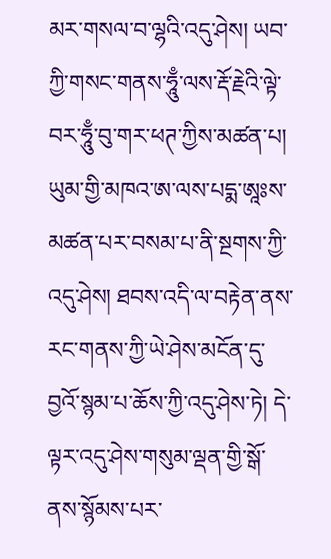མར་གསལ་བ་ལྷའི་འདུ་ཤེས། ཡབ་ཀྱི་གསང་གནས་ཧཱུྃ་ལས་རྡོ་རྗེའི་ལྟེ་བར་ཧཱུྃ་བུ་གར་ཕཊ་ཀྱིས་མཚན་པ། ཡུམ་གྱི་མཁའ་ཨ་ལས་པདྨ་ཨཱཿས་མཚན་པར་བསམ་པ་ནི་སྔགས་ཀྱི་འདུ་ཤེས། ཐབས་འདི་ལ་བརྟེན་ནས་རང་གནས་ཀྱི་ཡེ་ཤེས་མངོན་དུ་བྱའོ་སྙམ་པ་ཆོས་ཀྱི་འདུ་ཤེས་ཏེ། དེ་ལྟར་འདུ་ཤེས་གསུམ་ལྡན་གྱི་སྒོ་ནས་སྙོམས་པར་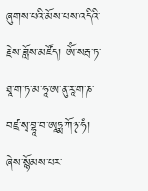ཞུགས་པའི་མོས་པས་འདིའི་རྗེས་ཟློས་མཛོད། ཨོཾ་སརྦ་ཏ་ཐཱ་ག་ཏ་མ་ཧཱ་ཨ་ནུ་རཱ་ག་ཎ་བཛྲ་སྭ་བྷཱ་བ་ཨཱཏྨ་ཀོ྅་ཧཾ། ཞེས་སྙོམས་པར་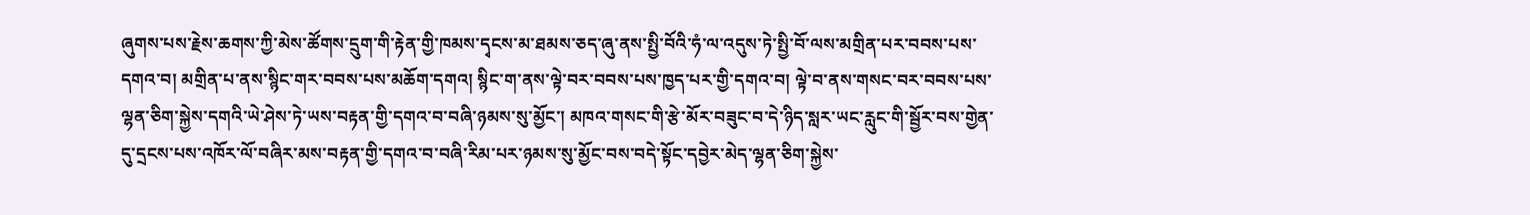ཞུགས་པས་རྗེས་ཆགས་ཀྱི་མེས་ཚོགས་དྲུག་གི་རྟེན་གྱི་ཁམས་དྭངས་མ་ཐམས་ཅད་ཞུ་ནས་སྤྱི་བོའི་ཧཾ་ལ་འདུས་ཏེ་སྤྱི་བོ་ལས་མགྲིན་པར་བབས་པས་དགའ་བ། མགྲིན་པ་ནས་སྙིང་གར་བབས་པས་མཆོག་དགའ། སྙིང་ག་ནས་ལྟེ་བར་བབས་པས་ཁྱད་པར་གྱི་དགའ་བ། ལྟེ་བ་ནས་གསང་བར་བབས་པས་ལྷན་ཅིག་སྐྱེས་དགའི་ཡེ་ཤེས་ཏེ་ཡས་བརྟན་གྱི་དགའ་བ་བཞི་ཉམས་སུ་མྱོང་། མཁའ་གསང་གི་རྩེ་མོར་བཟུང་བ་དེ་ཉིད་སླར་ཡང་རླུང་གི་སྦྱོར་བས་གྱེན་དུ་དྲངས་པས་འཁོར་ལོ་བཞིར་མས་བརྟན་གྱི་དགའ་བ་བཞི་རིམ་པར་ཉམས་སུ་མྱོང་བས་བདེ་སྟོང་དབྱེར་མེད་ལྷན་ཅིག་སྐྱེས་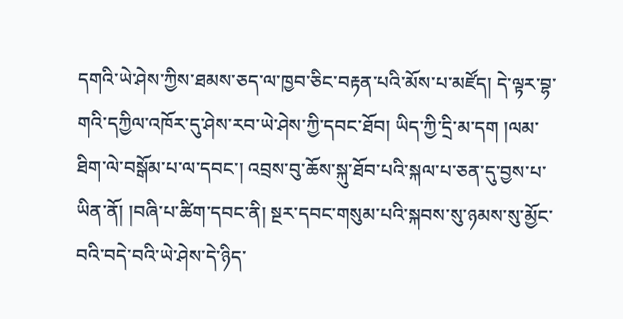དགའི་ཡེ་ཤེས་ཀྱིས་ཐམས་ཅད་ལ་ཁྱབ་ཅིང་བརྟན་པའི་མོས་པ་མཛོད། དེ་ལྟར་བྷ་གའི་དཀྱིལ་འཁོར་དུ་ཤེས་རབ་ཡེ་ཤེས་ཀྱི་དབང་ཐོབ། ཡིད་ཀྱི་དྲི་མ་དག །ལམ་ཐིག་ལེ་བསྒོམ་པ་ལ་དབང་། འབྲས་བུ་ཆོས་སྐུ་ཐོབ་པའི་སྐལ་པ་ཅན་དུ་བྱས་པ་ཡིན་ནོ། །བཞི་པ་ཚིག་དབང་ནི། སྔར་དབང་གསུམ་པའི་སྐབས་སུ་ཉམས་སུ་མྱོང་བའི་བདེ་བའི་ཡེ་ཤེས་དེ་ཉིད་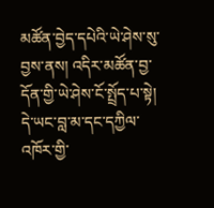མཚོན་བྱེད་དཔེའི་ཡེ་ཤེས་སུ་བྱས་ནས། འདིར་མཚོན་བྱ་དོན་གྱི་ཡེ་ཤེས་ངོ་སྤྲོད་པ་སྟེ། དེ་ཡང་བླ་མ་དང་དཀྱིལ་འཁོར་གྱི་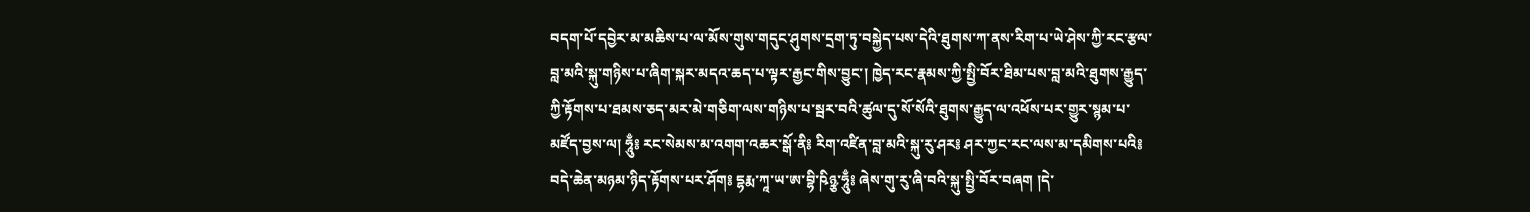བདག་པོ་དབྱེར་མ་མཆིས་པ་ལ་མོས་གུས་གདུང་ཤུགས་དྲག་ཏུ་བསྐྱེད་པས་དེའི་ཐུགས་ཀ་ནས་རིག་པ་ཡེ་ཤེས་ཀྱི་རང་རྩལ་བླ་མའི་སྐུ་གཉིས་པ་ཞིག་སྐར་མདའ་ཆད་པ་ལྟར་རྒྱང་གིས་བྱུང་། ཁྱེད་རང་རྣམས་ཀྱི་སྤྱི་བོར་ཐིམ་པས་བླ་མའི་ཐུགས་རྒྱུད་ཀྱི་རྟོགས་པ་ཐམས་ཅད་མར་མེ་གཅིག་ལས་གཉིས་པ་སྦར་བའི་ཚུལ་དུ་སོ་སོའི་ཐུགས་རྒྱུད་ལ་འཕོས་པར་གྱུར་སྙམ་པ་མཛོད་བྱས་ལ། ཧཱུྃ༔ རང་སེམས་མ་འགག་འཆར་སྒོ་ནི༔ རིག་འཛིན་བླ་མའི་སྐུ་རུ་ཤར༔ ཤར་ཀྱང་རང་ལས་མ་དམིགས་པའི༔ བདེ་ཆེན་མཉམ་ཉིད་རྟོགས་པར་ཤོག༔ དྷརྨ་ཀཱ་ཡ་ཨ་བྷི་ཥིཉྩ་ཧཱུྃ༔ ཞེས་གུ་རུ་ཞི་བའི་སྐུ་སྤྱི་བོར་བཞག །དེ་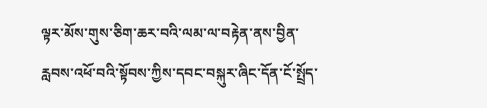ལྟར་མོས་གུས་ཅིག་ཆར་བའི་ལམ་ལ་བརྟེན་ནས་བྱིན་རླབས་འཕོ་བའི་སྟོབས་ཀྱིས་དབང་བསྐུར་ཞིང་དོན་ངོ་སྤྲོད་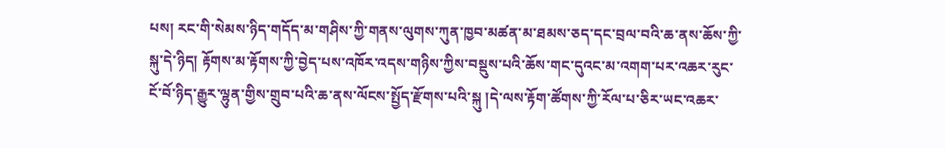པས། རང་གི་སེམས་ཉིད་གདོད་མ་གཤིས་ཀྱི་གནས་ལུགས་ཀུན་ཁྱབ་མཚན་མ་ཐམས་ཅད་དང་བྲལ་བའི་ཆ་ནས་ཆོས་ཀྱི་སྐུ་དེ་ཉིད། རྟོགས་མ་རྟོགས་ཀྱི་བྱེད་པས་འཁོར་འདས་གཉིས་ཀྱིས་བསྡུས་པའི་ཆོས་གང་དུའང་མ་འགག་པར་འཆར་རུང་ངོ་བོ་ཉིད་རྒྱུར་ལྷུན་གྱིས་གྲུབ་པའི་ཆ་ནས་ལོངས་སྤྱོད་རྫོགས་པའི་སྐུ །དེ་ལས་རྟོག་ཚོགས་ཀྱི་རོལ་པ་ཅིར་ཡང་འཆར་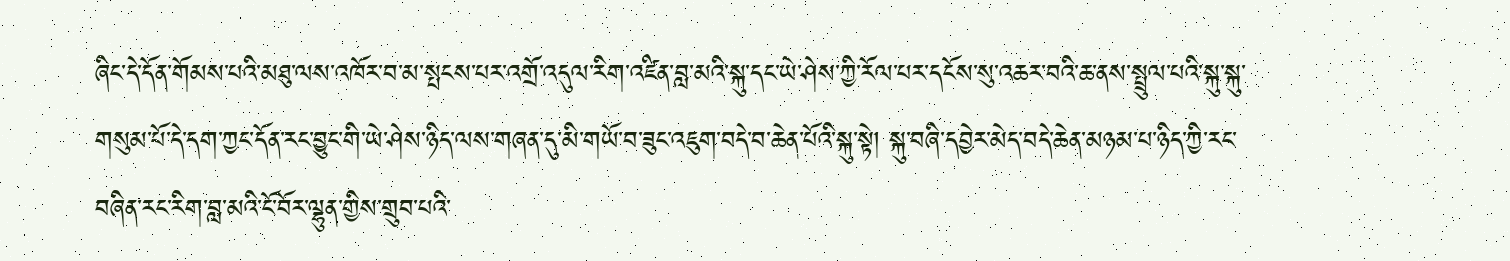ཞིང་དེ་དོན་གོམས་པའི་མཐུ་ལས་འཁོར་བ་མ་སྤངས་པར་འགྲོ་འདུལ་རིག་འཛིན་བླ་མའི་སྐུ་དང་ཡེ་ཤེས་ཀྱི་རོལ་པར་དངོས་སུ་འཆར་བའི་ཆ་ནས་སྤྲུལ་པའི་སྐུ་སྐུ་གསུམ་པོ་དེ་དག་ཀྱང་དོན་རང་བྱུང་གི་ཡེ་ཤེས་ཉིད་ལས་གཞན་དུ་མི་གཡོ་བ་ཟུང་འཇུག་བདེ་བ་ཆེན་པོའི་སྐུ་སྟེ། སྐུ་བཞི་དབྱེར་མེད་བདེ་ཆེན་མཉམ་པ་ཉིད་ཀྱི་རང་བཞིན་རང་རིག་བླ་མའི་ངོ་བོར་ལྷུན་གྱིས་གྲུབ་པའི་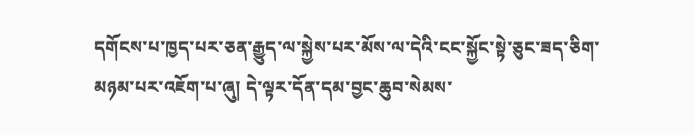དགོངས་པ་ཁྱད་པར་ཅན་རྒྱུད་ལ་སྐྱེས་པར་མོས་ལ་དེའི་ངང་སྐྱོང་སྟེ་ཅུང་ཟད་ཅིག་མཉམ་པར་འཇོག་པ་ཞུ། དེ་ལྟར་དོན་དམ་བྱང་ཆུབ་སེམས་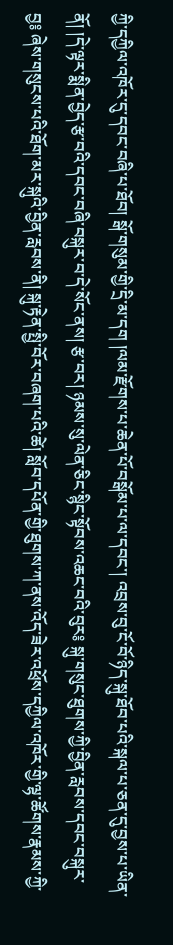ཀྱི་དཀྱིལ་འཁོར་དུ་དབང་བཞི་པ་ཐོབ། སྒོ་གསུམ་གྱི་དྲི་མ་དག །ལམ་རྫོགས་པ་ཆེན་པོ་བསྒོམ་པ་ལ་དབང་། འབྲས་བུ་ངོ་བོ་ཉིད་སྐུ་ཐོབ་པའི་སྐལ་པ་ཅན་དུ་བྱས་པ་ཡིན་ནོ། །དེ་ལྟར་སྨིན་བྱེད་རྩ་བའི་དབང་བཞི་བསྐུར་བ་དེ་སོང་ནས། རྩ་བར། ཉམས་སུ་ལེན་ཅིང་སྙིང་སྟོབས་འཆང་བའི་བུར༔ སྐུ་གསུང་ཐུགས་ཀྱི་བྱིན་རླབས་དབང་བསྐུར་བྱ༔ ཞེས་གསུངས་པའི་ཐོག་མར་སྐུའི་བྱིན་རླབས་ནི། སྐུ་རྟེན་སྤྱི་བོར་བཞག་པའི་ཚེ། སློབ་དཔོན་གྱི་ཐུགས་ཀ་ནས་འོད་ཟེར་འཕྲོས་དཀྱིལ་འཁོར་གྱི་ལྷ་ཚོགས་རྣམས་ཀྱི་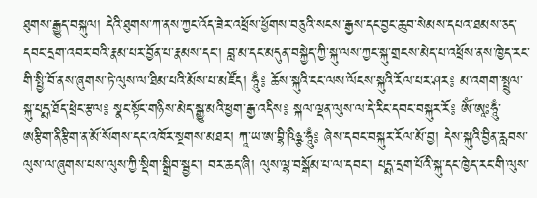ཐུགས་རྒྱུད་བསྐུལ། དེའི་ཐུགས་ཀ་ནས་ཀྱང་འོད་ཟེར་འཕྲོས་ཕྱོགས་བཅུའི་སངས་རྒྱས་དང་བྱང་ཆུབ་སེམས་དཔའ་ཐམས་ཅད་དབང་དྲག་འབར་བའི་རྣམ་པར་བྱོན་པ་རྣམས་དང་། བླ་མ་དང་མདུན་བསྐྱེད་ཀྱི་སྐུ་ལས་ཀྱང་སྐུ་གྲངས་མེད་པ་འཕྲོས་ནས་ཁྱེད་རང་གི་སྤྱི་བོ་ནས་ཞུགས་ཏེ་ལུས་ལ་ཐིམ་པའི་མོས་པ་མཛོད། ཧཱུྃ༔ ཆོས་སྐུའི་ངང་ལས་ལོངས་སྐུའི་རོལ་པར་ཤར༔ མ་འགག་སྤྲུལ་སྐུ་པདྨ་ཐོད་ཕྲེང་རྩལ༔ སྣང་སྟོང་གཉིས་མེད་སྒྱུ་མའི་ཕྱག་རྒྱ་འདིས༔ སྐལ་ལྡན་ལུས་ལ་དེ་རིང་དབང་བསྐུར་རོ༔ ཨོཾ་ཨཱཿཧཱུྃ་ཨརྩིག་ནིརྩིག་ན་མོ་སོགས་དང་འཁོར་སྔགས་མཐར། ཀཱ་ཡ་ཨ་བྷི་ཥིཉྩ་ཧཱུྃ༔ ཞེས་དབང་བསྐུར་རོལ་མོ་བྱ། དེས་སྐུའི་བྱིན་རླབས་ལུས་ལ་ཞུགས་པས་ལུས་ཀྱི་སྡིག་སྒྲིབ་སྦྱང་། བར་ཆད་ཞི། ལུས་ལྷ་བསྒོམ་པ་ལ་དབང་། པདྨ་དྲག་པོའི་སྐུ་དང་ཁྱེད་རང་གི་ལུས་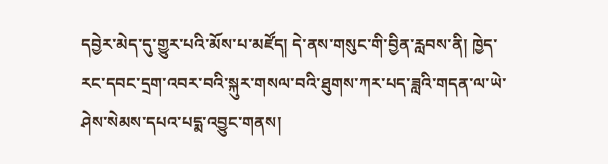དབྱེར་མེད་དུ་གྱུར་པའི་མོས་པ་མཛོད། དེ་ནས་གསུང་གི་བྱིན་རླབས་ནི། ཁྱེད་རང་དབང་དྲག་འབར་བའི་སྐུར་གསལ་བའི་ཐུགས་ཀར་པད་ཟླའི་གདན་ལ་ཡེ་ཤེས་སེམས་དཔའ་པདྨ་འབྱུང་གནས།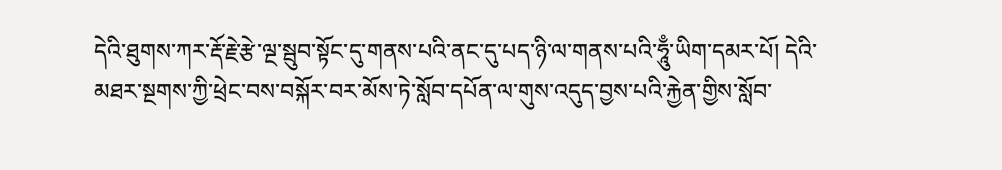དེའི་ཐུགས་ཀར་རྡོ་རྗེ་རྩེ་ལྔ་སྦུབ་སྟོང་དུ་གནས་པའི་ནང་དུ་པད་ཉི་ལ་གནས་པའི་ཧཱུྃ་ཡིག་དམར་པོ། དེའི་མཐར་སྔགས་ཀྱི་ཕྲེང་བས་བསྐོར་བར་མོས་ཏེ་སློབ་དཔོན་ལ་གུས་འདུད་བྱས་པའི་རྐྱེན་གྱིས་སློབ་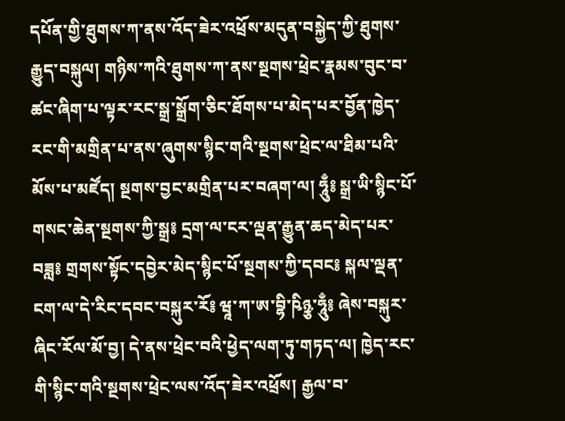དཔོན་གྱི་ཐུགས་ཀ་ནས་འོད་ཟེར་འཕྲོས་མདུན་བསྐྱེད་ཀྱི་ཐུགས་རྒྱུད་བསྐུལ། གཉིས་ཀའི་ཐུགས་ཀ་ནས་སྔགས་ཕྲེང་རྣམས་བུང་བ་ཚང་ཞིག་པ་ལྟར་རང་སྒྲ་སྒྲོག་ཅིང་ཐོགས་པ་མེད་པར་བྱོན་ཁྱེད་རང་གི་མགྲིན་པ་ནས་ཞུགས་སྙིང་གའི་སྔགས་ཕྲེང་ལ་ཐིམ་པའི་མོས་པ་མཛོད། སྔགས་བྱང་མགྲིན་པར་བཞག་ལ། ཧཱུྃ༔ སྒྲ་ཡི་སྙིང་པོ་གསང་ཆེན་སྔགས་ཀྱི་སྒྲ༔ དྲག་ལ་ངར་ལྡན་རྒྱུན་ཆད་མེད་པར་བཟླ༔ གྲགས་སྟོང་དབྱེར་མེད་སྙིང་པོ་སྔགས་ཀྱི་དབང༔ སྐལ་ལྡན་ངག་ལ་དེ་རིང་དབང་བསྐུར་རོ༔ ཝཱ་ཀ་ཨ་བྷི་ཥིཉྩ་ཧཱུྃ༔ ཞེས་བསྐུར་ཞིང་རོལ་མོ་བྱ། དེ་ནས་ཕྲེང་བའི་ཕྱེད་ལག་ཏུ་གཏད་ལ། ཁྱེད་རང་གི་སྙིང་གའི་སྔགས་ཕྲེང་ལས་འོད་ཟེར་འཕྲོས། རྒྱལ་བ་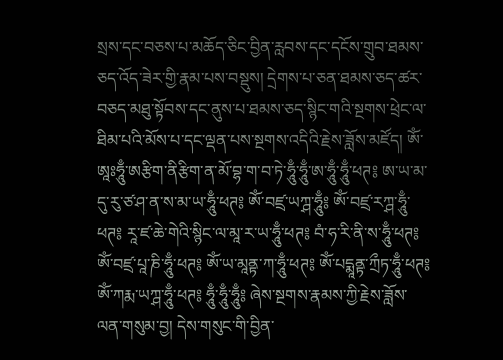སྲས་དང་བཅས་པ་མཆོད་ཅིང་བྱིན་རླབས་དང་དངོས་གྲུབ་ཐམས་ཅད་འོད་ཟེར་གྱི་རྣམ་པས་བསྡུས། དྲེགས་པ་ཅན་ཐམས་ཅད་ཚར་བཅད་མཐུ་སྟོབས་དང་ནུས་པ་ཐམས་ཅད་སྙིང་གའི་སྔགས་ཕྲེང་ལ་ཐིམ་པའི་མོས་པ་དང་ལྡན་པས་སྔགས་འདིའི་རྗེས་ཟློས་མཛོད། ཨོཾ་ཨཱཿཧཱུྃ་ཨརྩིག་ནིརྩིག་ན་མོ་བྷ་ག་བ་ཏེ་ཧཱུྃ་ཧཱུྃ་ཨ་ཧཱུྃ་ཧཱུྃ་ཕཊ༔ ཨ་ཡ་མ་དུ་རུ་ཙ་ཤ་ན་ས་མ་ཡ་ཧཱུྃ་ཕཊ༔ ཨོཾ་བཛྲ་ཡཀྴ་ཧཱུྃ༔ ཨོཾ་བཛྲ་རཀྴ་ཧཱུྃ་ཕཊ༔ རཱ་ཛ་ཆེ་གེའི་སྙིང་ལ་མཱ་ར་ཡ་ཧཱུྃ་ཕཊ༔ བཾ་ཧ་རི་ནི་ས་ཧཱུྃ་ཕཊ༔ ཨོཾ་བཛྲ་པཱ་ཎི་ཧཱུྃ་ཕཊ༔ ཨོཾ་ཡ་མཱནྟ་ཀ་ཧཱུྃ་ཕཊ༔ ཨོཾ་པདྨཱནྟ་ཀྲྀཏ་ཧཱུྃ་ཕཊ༔ ཨོཾ་ཀརྨ་ཡཀྴ་ཧཱུྃ་ཕཊ༔ ཧཱུྃ་ཧཱུྃ་ཧཱུྃ༔ ཞེས་སྔགས་རྣམས་ཀྱི་རྗེས་ཟློས་ལན་གསུམ་བྱ། དེས་གསུང་གི་བྱིན་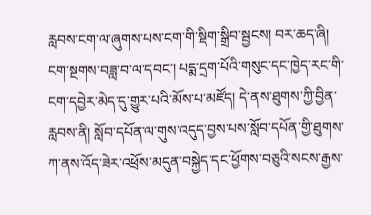རླབས་ངག་ལ་ཞུགས་པས་ངག་གི་སྡིག་སྒྲིབ་སྦྱངས། བར་ཆད་ཞི། ངག་སྔགས་བཟླ་བ་ལ་དབང་། པདྨ་དྲག་པོའི་གསུང་དང་ཁྱེད་རང་གི་ངག་དབྱེར་མེད་དུ་གྱུར་པའི་མོས་པ་མཛོད། དེ་ནས་ཐུགས་ཀྱི་བྱིན་རླབས་ནི། སློབ་དཔོན་ལ་གུས་འདུད་བྱས་པས་སློབ་དཔོན་གྱི་ཐུགས་ཀ་ནས་འོད་ཟེར་འཕྲོས་མདུན་བསྐྱེད་དང་ཕྱོགས་བཅུའི་སངས་རྒྱས་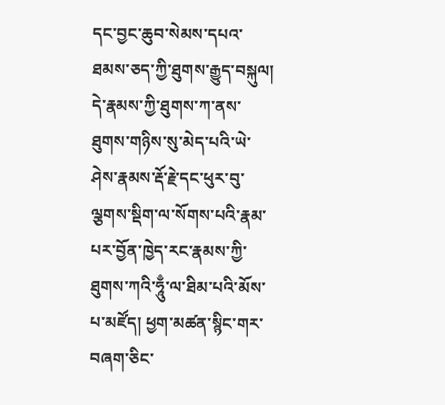དང་བྱང་ཆུབ་སེམས་དཔའ་ཐམས་ཅད་ཀྱི་ཐུགས་རྒྱུད་བསྐུལ། དེ་རྣམས་ཀྱི་ཐུགས་ཀ་ནས་ཐུགས་གཉིས་སུ་མེད་པའི་ཡེ་ཤེས་རྣམས་རྡོ་རྗེ་དང་ཕུར་བུ་ལྕགས་སྡིག་ལ་སོགས་པའི་རྣམ་པར་བྱོན་ཁྱེད་རང་རྣམས་ཀྱི་ཐུགས་ཀའི་ཧཱུྃ་ལ་ཐིམ་པའི་མོས་པ་མཛོད། ཕྱག་མཚན་སྙིང་གར་བཞག་ཅིང་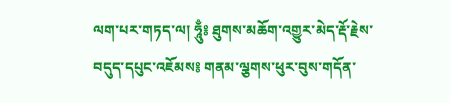ལག་པར་གཏད་ལ། ཧཱུྃ༔ ཐུགས་མཆོག་འགྱུར་མེད་རྡོ་རྗེས་བདུད་དཔུང་འཇོམས༔ གནམ་ལྕགས་ཕུར་བུས་གདོན་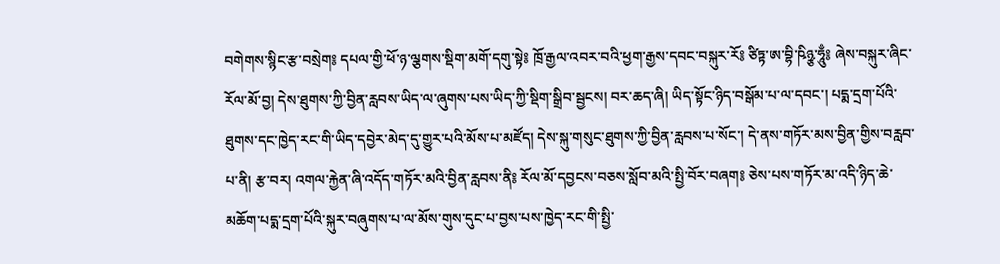བགེགས་སྙིང་རྩ་བསྲེག༔ དཔལ་གྱི་ཕོ་ཉ་ལྕགས་སྡིག་མགོ་དགུ་སྟེ༔ ཁྲོ་རྒྱལ་འབར་བའི་ཕྱག་རྒྱས་དབང་བསྐུར་རོ༔ ཙིཏྟ་ཨ་བྷི་ཥིཉྩ་ཧཱུྃ༔ ཞེས་བསྐུར་ཞིང་རོལ་མོ་བྱ། དེས་ཐུགས་ཀྱི་བྱིན་རླབས་ཡིད་ལ་ཞུགས་པས་ཡིད་ཀྱི་སྡིག་སྒྲིབ་སྦྱངས། བར་ཆད་ཞི། ཡིད་སྟོང་ཉིད་བསྒོམ་པ་ལ་དབང་། པདྨ་དྲག་པོའི་ཐུགས་དང་ཁྱེད་རང་གི་ཡིད་དབྱེར་མེད་དུ་གྱུར་པའི་མོས་པ་མཛོད། དེས་སྐུ་གསུང་ཐུགས་ཀྱི་བྱིན་རླབས་པ་སོང་། དེ་ནས་གཏོར་མས་བྱིན་གྱིས་བརླབ་པ་ནི། རྩ་བར། འགལ་རྐྱེན་ཞི་འདོད་གཏོར་མའི་བྱིན་རླབས་ནི༔ རོལ་མོ་དབྱངས་བཅས་སློབ་མའི་སྤྱི་བོར་བཞག༔ ཅེས་པས་གཏོར་མ་འདི་ཉིད་ཆེ་མཆོག་པདྨ་དྲག་པོའི་སྐུར་བཞུགས་པ་ལ་མོས་གུས་དུང་པ་བྱས་པས་ཁྱེད་རང་གི་སྤྱི་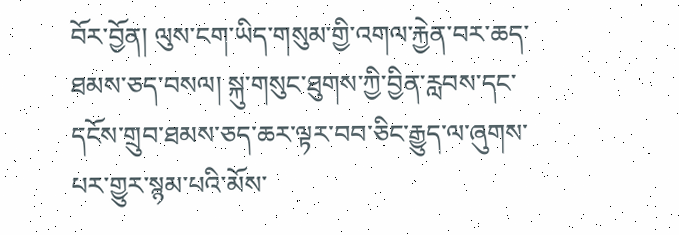བོར་བྱོན། ལུས་ངག་ཡིད་གསུམ་གྱི་འགལ་རྐྱེན་བར་ཆད་ཐམས་ཅད་བསལ། སྐུ་གསུང་ཐུགས་ཀྱི་བྱིན་རླབས་དང་དངོས་གྲུབ་ཐམས་ཅད་ཆར་ལྟར་བབ་ཅིང་རྒྱུད་ལ་ཞུགས་པར་གྱུར་སྙམ་པའི་མོས་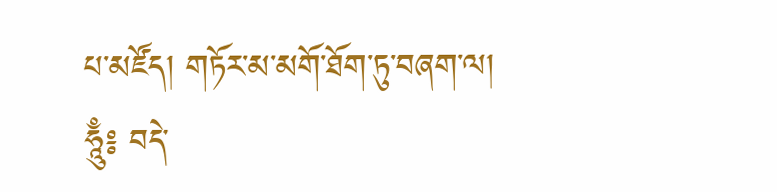པ་མཛོད། གཏོར་མ་མགོ་ཐོག་ཏུ་བཞག་ལ། ཧཱུྃ༔ བདེ་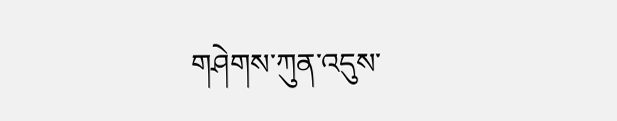གཤེགས་ཀུན་འདུས་